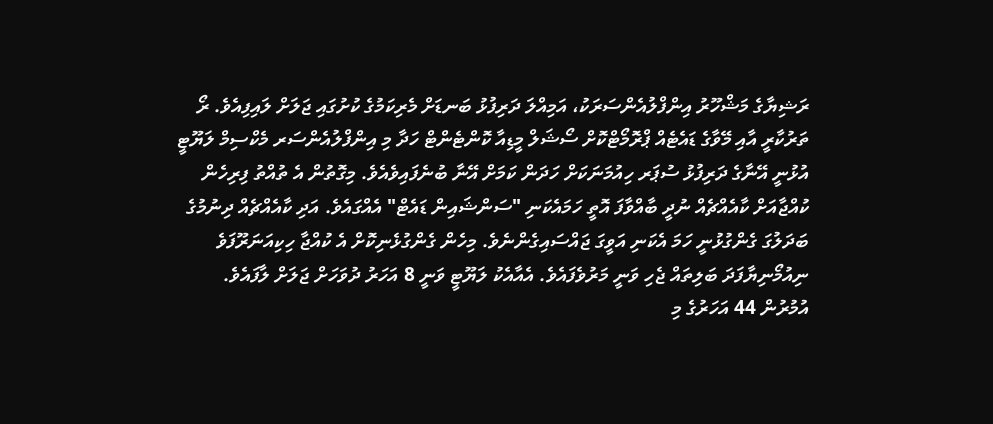ރަޝިޔާގެ މަޝްހޫރު އިންފްލުއެންސަރަކު، އަމިއްލަ ދަރިފުޅު ބަނޑަށް މެރިކަމުގެ ކުށުގައި ޖަލަށް ލައިފިއެވެ. ރޯ ތަރުކާރީ އާއި މޭވާގެ ޑައެޓެއް ޕްރޮމޯޓްކޮށް ސޯޝަލް މީޑިއާ ކޮންޓެންޓް ހަދާ މި އިންފްލުއެންސަރ މެކްސިމް ލަޔޫޓީ އުޅުނީ އޭނާގެ ދަރިފުޅު ސުޕަރ ހިއުމަނަކަށް ހަދަން ކަމަށް އޭނާ ބުނެފައިވެއެވެ. މިގޮތުން އެ ތުއްތު ފިރިހެން ކުއްޖާއަށް ކާއެއްޗެއް ނުދީ ބާއްވާފަ އޮތީ ހަމައެކަނި "ސަންޝައިން ޑައެޓް" އެއްގައެވެ. އަދި ކާއެއްޗެއް ދިނުމުގެ ބަދަލުގަ ގެންގުޅުނީ ހަމަ އެކަނި އަވީގަ ޖައްސައިގެންނެވެ. މިހެން ގެންގުޅެނިކޮށް އެ ކުއްޖާ ހިކިއަނަރޫފަވެ ނިއުމޯނިޔާފަދަ ބަލިތައް ޖެހި ވަނީ މަރުވެފައެވެ. އެއާއެކު ލަޔޫޓީ ވަނީ 8 އަހަރު ދުވަހަށް ޖަލަށް ލާފައެވެ.
އުމުރުން 44 އަހަރުގެ މި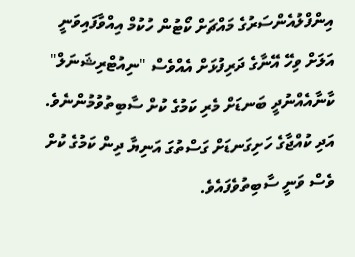އިންފްލުއެންސަރުގެ މައްޗަށް ކޯޓުން ހުކުމް އިއްވާފައިވަނީ އަލަށް ވިހޭ އޭނާގެ ދަރިފުޅަށް އެއްވެސް "ނިއުޓްރިޝަނަލް" ކާނާއެއްނުދީ ބަނޑަށް މެރި ކަމުގެ ކުށް ސާބިތުވުމުންނެވެ. އަދި ކުއްޖާގެ ހަށިގަނޑަށް ގަސްތުގަ އަނިޔާ ދިން ކަމުގެ ކުށް ވެސް ވަނީ ސާބިތުވެފައެވެ.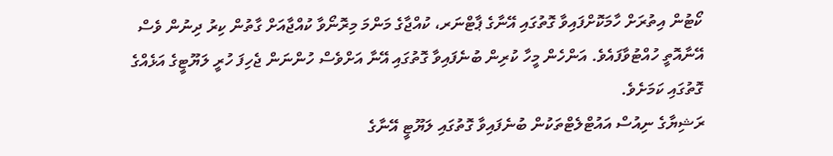ކޯޓުން އިތުރަށް ހާމަކޮށްފައިވާ ގޮތުގައި އޭނާގެ ޕާޓްނަރ، ކުއްޖާގެ މަންމަ މިރޮނޯވާ ކުއްޖާއަށް ގާތުން ކިރު ދިނުން ވެސް އޭނާއޮތީ ހުއްޓުވާފައެވެ. އަންހެން މީހާ ކުރިން ބުނެފައިވާ ގޮތުގައި އޭނާ އަށްވެސް ހުންނަން ޖެހިފަ ހުރީ ލަޔޫޓީގެ އަޅެއްގެ ގޮތުގައި ކަމަށެވެ.
ރަޝިޔާގެ ނިއުސް އައުޓްލެޓްތަކުން ބުނެފައިވާ ގޮތުގައި ލަޔޫޓީ އޭނާގެ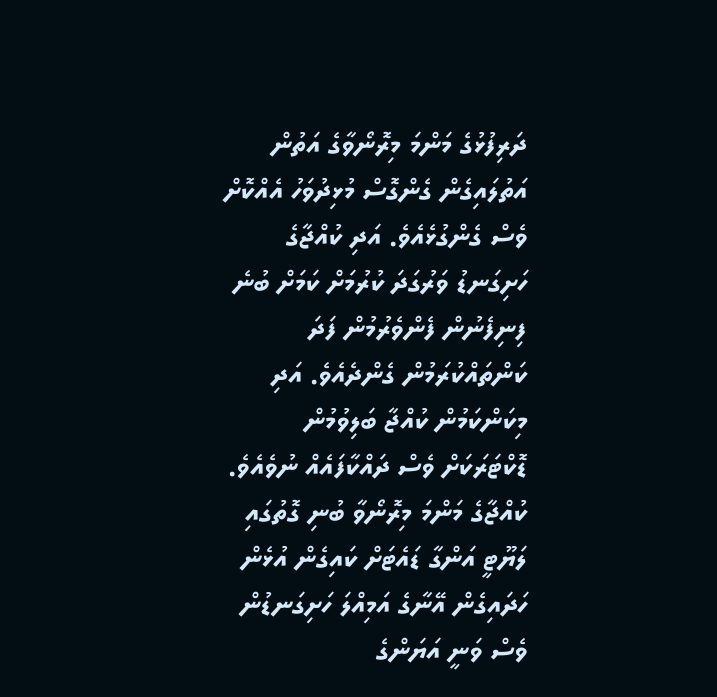ދަރިފުޅުގެ މަންމަ މިރޮނޯވާގެ އަތުން އަތުލައިގެން ގެންގޮސް މުޅިދުވަހު އެއްކޮށް ވެސް ގެންގުޅެއެވެ. އަދި ކުއްޖާގެ ހަށިގަނޑު ވަރުގަދަ ކުރުމަށް ކަމަށް ބުނެ ފިނިފެނުން ފެންވެރުމުން ފަދަ ކަންތައްކުރަމުން ގެންދެއެވެ. އަދި މިކަންކަމުން ކުއްޖާ ބަލިވުމުން ޑޮކްޓަރަކަށް ވެސް ދައްކާފައެއް ނުވެއެވެ.
ކުއްޖާގެ މަންމަ މިރޮނޯވާ ބުނި ގޮތުގައި ލަޔޫޓީ އަންގާ ޑައެޓަށް ކައިގެން އުޅެން ހަދައިގެން އޭނާގެ އަމިއްލަ ހަށިގަނޑުން ވެސް ވަނީ އަޔަންގެ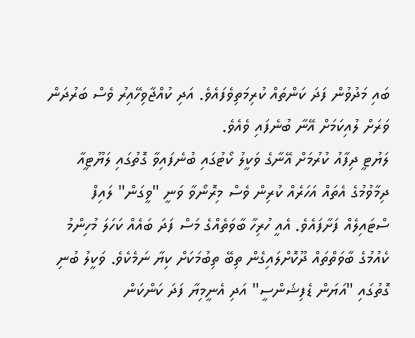ބައި މަދުވުން ފަދަ ކަންތައް ކުރިމަތިވެފައެވެ. އަދި ކުއްޖާވިހޭއިރު ވެސް ބަރުދަން ވަރަށް ލުއިކަމަށް އޭނާ ބުނެފައި ވެއެވެ.
ލަޔުޓީ ދިފާއު ކުރުމަށް އޭނާގެ ވަކީލު ކޯޓުގައި ބުނެފައިވާ ގޮތުގައި ލަޔޫޓީއާ ދިމާވުމުގެ އެތައް އަހަރެއް ކުރިން ވެސް މިރޮނޯވާ ވަނީ "ވީގަން" ލައިފް ސްޓައިލެއް ފަށާފައެވެ. އެއީ ހުރިހާ ބާވަތެއްގެ މަސް ފަދަ ބައެއް ކަހަލަ މުހިންމު ކެއުމުގެ ބާވަތްތައް ދޫކޮށްލައިގެން ތިބޭ ތިބުމަކަށް ކިޔާ ނަމެކެވެ. ވަކީލު ބުނި ގޮތުގައި "އަޔަން ޑެފިޝަންސީ" އަދި އެނީމިޔާ ފަދަ ކަންކަން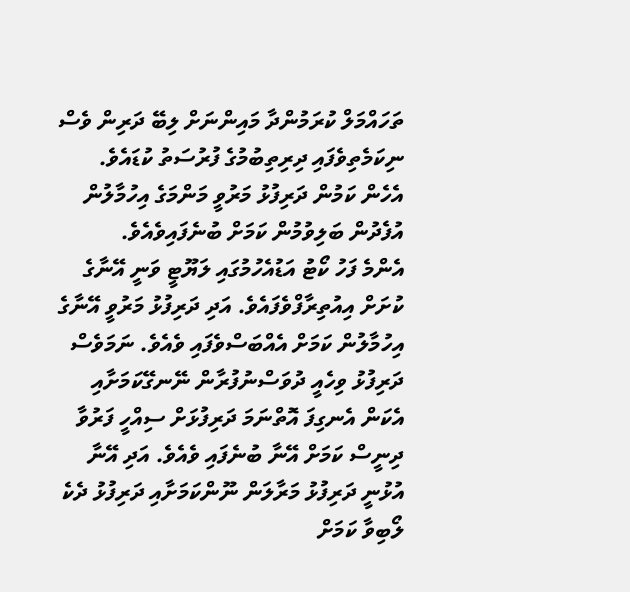ތަހައްމަލް ކުރަމުންދާ މައިންނަށް ލިބޭ ދަރިން ވެސް ނިކަމެތިވެފައި ދިރިތިބުމުގެ ފުރުސަތު ކުޑައެވެ. އެހެން ކަމުން ދަރިފުޅު މަރުވީ މަންމަގެ އިހުމާލުން އުފެދުން ބަލިވުމުން ކަމަށް ބުނެފައިވެއެވެ.
އެންމެ ފަހު ކޯޓު އަޑުއެހުމުގައި ލަޔޫޓީ ވަނީ އޭނާގެ ކުށަށް އިއުތިރާފްވެފައެވެ. އަދި ދަރިފުޅު މަރުވީ އޭނާގެ އިހުމާލުން ކަމަށް އެއްބަސްވެފައި ވެއެވެ. ނަމަވެސް ދަރިފުޅު ވިހެއީ ދުވަސްނުފުރާން ނޭނގޭކަމަށާއި އެކަން އެނގިފަ އޮތްނަމަ ދަރިފުޅަށް ސިއްހީ ފަރުވާ ދިނީސް ކަމަށް އޭނާ ބުނެފައި ވެއެވެ. އަދި އޭނާ އުޅުނީ ދަރިފުޅު މަރާލަން ނޫންކަމަށާއި ދަރިފުޅު ދެކެ ލޯބިވާ ކަމަށް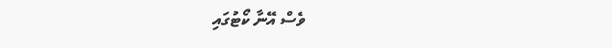ވެސް އޭނާ ކޯޓުގައި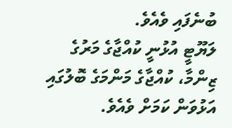ބުނެފައި ވެއެވެ.
ލަޔޫޓީ އުޅުނީ ކުއްޖާގެ މަރުގެ ޒިންމާ، ކުއްޖާގެ މަންމަގެ ބޮލުގައި އަޅުވަން ކަމަށް ވެއެވެ.